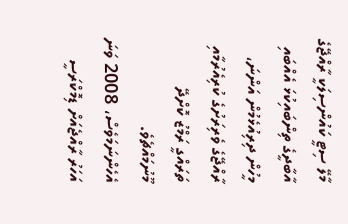މާލޭ ސިޓީ ކައުންސިލަކީ ރާއްޖޭގެ އާބާދީގެ ތިންބައިކުޅަ އެއްބައި މީހުން ދިރިއުޅެމުން އަންނަ، ރާއްޖޭގެ ވެރިރަށުގެ ކުރިއެރުމާއި ތަރައްގީ ރަމްޒު ކޮށްދޭ މޫނުމައްޗެވެ.
އެހެންނަމަވެސް، 2008 ވަނަ އަހަރު ރާއްޖެއަށް ޑިމޮކްރަސީ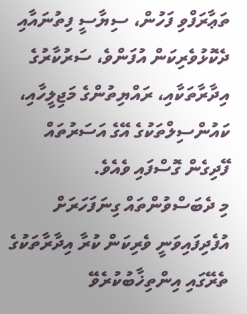ތަޢާރަފްވި ފަހުން، ސިޔާސީ ފިތުނައާއި ދެކޮޅުވެރިކަން އުފަންވެ، ސަރުކާރުގެ އިދާރާތަކާއި، ރައްޔިތުންގެ މަޖިލީހާއި، ކައުންސިލްތަކުގެ އޭގެ އަސަރުތައް ފޭދިގެން ގޮސްފައި ވެއެވެ.
މި ދެބަސްވުންތައް ގިނަފަހަރަށް އުފެދިފައިވަނީ ވެރިކަން ކުރާ އިދާރާތަކުގެ ތެރޭގައި އިންތިޚާބުކުރެވޭ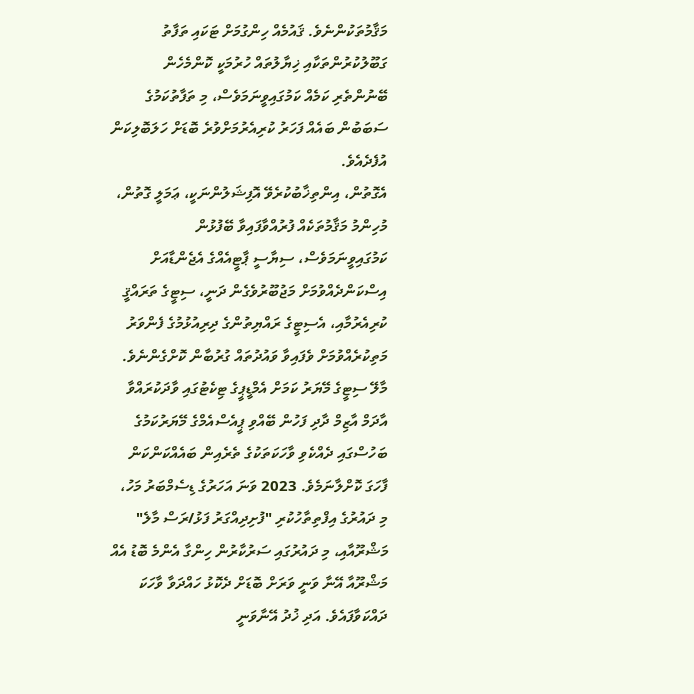މަޤާމުތަކުންނެވެ. ޤައުމެއް ހިންގުމަށް ޓަކައި ތަފާތު ގަބޫލުކުރުންތަކާއި ޚިޔާލުތައް ހުރުމަކީ ކޮންމެހެން ބޭނުންތެރި ކަމެއް ކަމުގައިވީނަމަވެސް، މި ތަފާތުކަމުގެ ސަބަބުން ބައެއް ފަހަރު ކުރިއެރުމަށްވުރެ ބޮޑަށް ހަލަބޮލިކަން އުފެދެއެވެ.
އެގޮތުން، އިންތިޚާބުކުރެވޭ އޮފިޝަލުންނަކީ، ޢަމަލީ ގޮތުން، މުހިންމު މަޤާމުތަކެއް ފުރުއްވާފައިވާ ބޭފުޅުން ކަމުގައިވީނަމަވެސް، ސިޔާސީ ޕާޓީއެއްގެ އެޖެންޑާއަށް އިސްކަންދެއްވުމަށް މަޖުބޫރުވެގެން ދަނީ، ސިޓީގެ ތަރައްޤީ ކުރިއެރުމާއި، އެސިޓީގެ ރައްޔިތުންގެ ދިރިއުޅުމުގެ ފެންވަރު މަތިކުރެއްވުމަށް ވެފައިވާ ވައުދުތައް ގުރުބާން ކޮށްގެންނެވެ.
މާލޭ ސިޓީގެ މޭޔަރު ކަމަށް އެމްޑީޕީގެ ޓިކެޓުގައި ވާދަކުރައްވާ އާދަމް އާޒިމް ދާދި ފަހުން ބޭއްވި ޕީއެސްއެމްގެ މޭޔަރުކަމުގެ ބަހުސްގައި ދެއްކެވި ވާހަކަތަކުގެ ތެރެއިން ބައެއްކަންކަން ފާހަގަ ކޮށްލާނަމެވެ. 2023 ވަނަ އަހަރުގެ ޑިސެމްބަރު މަހު، މި ދައުރުގެ އިފްތިތާހުކުރި "ފުށިދިއްގަރު ފަޅު/ރަސް މާލެ" މަޝްރޫއާއި، މި ދައުރުގައި ސަރުކާރުން ހިންގާ އެންމެ ބޮޑު އެއް މަޝްރޫއާ އޭނާ ވަނީ ވަރަށް ބޮޑަށް ދެކޮޅު ހައްދަވާ ވާހަކަ ދައްކަވާފައެވެ. އަދި ޚުދު އޭނާވަނީ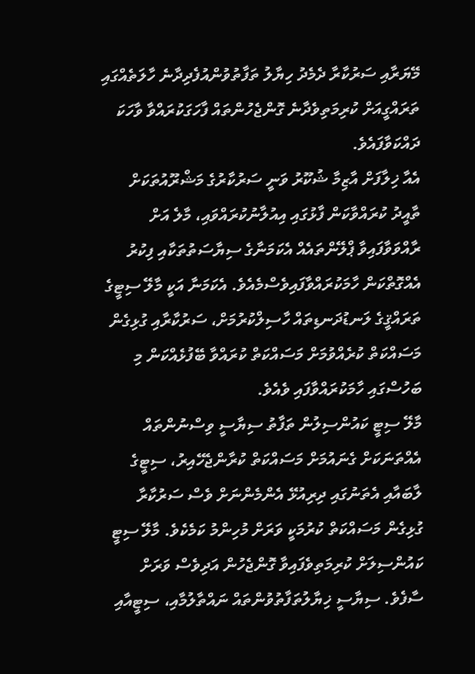މޭޔަރާއި ސަރުކާރާ ދެމެދު ހިޔާލު ތަފާތުވުންއުފެދިދާނެ ހާލަތެއްގައި ތަރައްގީއަށް ކުރިމަތިވެދާނެ ގޮންޖެހުންތައް ފާހަގަކުރައްވާ ވާހަކަ ދައްކަވާފައެވެ.
އެއާ ޚިލާފަށް އާޒިމާ ޝުކޫރު ވަނީ ސަރުކާރުގެ މަޝްރޫއުތަކަށް ތާއީދު ކުރައްވާކަން ފާޅުގައި އިއުލާނުކުރައްވައި، މާލެ އަށް ރާއްވަވާފައިވާ ޕްލޭންތައެއް އެކަމަނާގެ ސިޔާސަތުތަކާއި ފިކުރު އެއްގޮތްކަން ހާމަކުރައްވާފައިވެސްމެއެވެ. އެކަމަނާ އަކީ މާލޭ ސިޓީގެ ތަރައްޤީގެ ލަނޑުދަނޑިތައް ހާސިލްކުރުމަށް، ސަރުކާރާއި ގުޅިގެން މަސައްކަތް ކުރެއްވުމަށް މަސައްކަތް ކުރައްވާ ބޭފުޅެއްކަން މި ބަހުސްގައި ހާމަކުރައްވާފައި ވެއެވެ.
މާލޭ ސިޓީ ކައުންސިލުން ތަފާތު ސިޔާސީ ވިސްނުންތައް އެއްތަނަކަށް ގެނައުމަށް މަސައްކަތް ކުރާންޖެހޭއިރު، ސިޓީގެ ލާބައާއި އެތަނުގައި ދިރިއުޅޭ އެންމެންނަށް ވެސް ސަރުކާރާ ގުޅިގެން މަސައްކަތް ކުރުމަކީ ވަރަށް މުހިންމު ކަމެކެވެ. މާލޭ ސިޓީ ކައުންސިލަށް ކުރިމަތިވެފައިވާ ގޮންޖެހުން އަދިވެސް ވަރަށް ސާފެވެ. ސިޔާސީ ޚިޔާލުތަފާތުވުންތައް ނައްތާލުމާއި، ސިޓީއާއި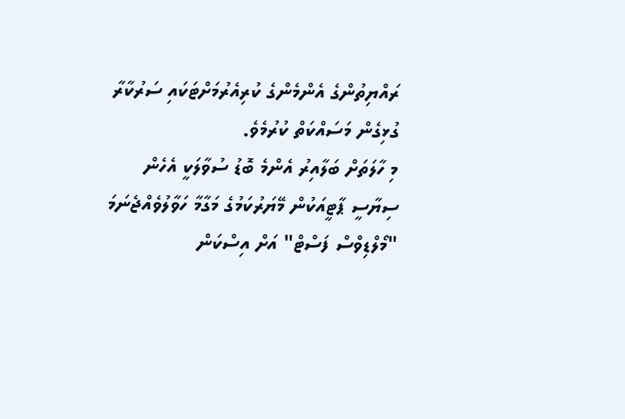ރައްޔިތުންގެ އެންމެންގެ ކުރިއެރުމަށްޓަކައި ސަރުކާރާ ގުޅިގެން މަސައްކަތް ކުރުމެވެ.
މި ހާލަތަށް ބަލާއިރު އެންމެ ބޮޑު ސުވާލަކީ އެހެން ސިޔާސީ ޕާޓީއަކުން މޭޔަރުކަމުގެ މަގާމާ ހަވާލުވެއްޖެނަމަ "މޯލްޑިވްސް ފަސްޓް" އަށް އިސްކަން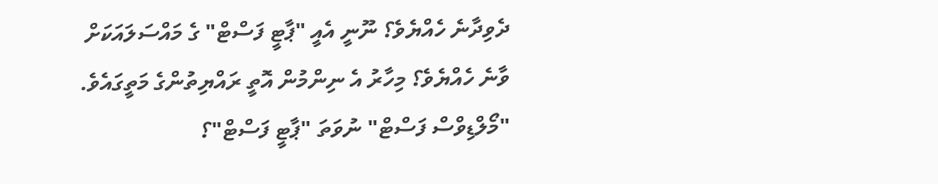ދެވިދާނެ ހެއްޔެވެ؟ ނޫނީ އެއީ "ޕާޓީ ފަސްޓް" ގެ މައްސަލައަކަށް ވާނެ ހެއްޔެވެ؟ މިހާރު އެ ނިންމުން އޮތީ ރައްޔިތުންގެ މަތީގައެވެ. "މޯލްޑިވްސް ފަސްޓް" ނުވަތަ "ޕާޓީ ފަސްޓް"؟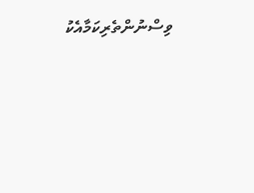ވިސްނުންތެރިކަމާއެކު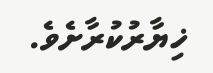ޚިޔާރުކުރާށެވެ.